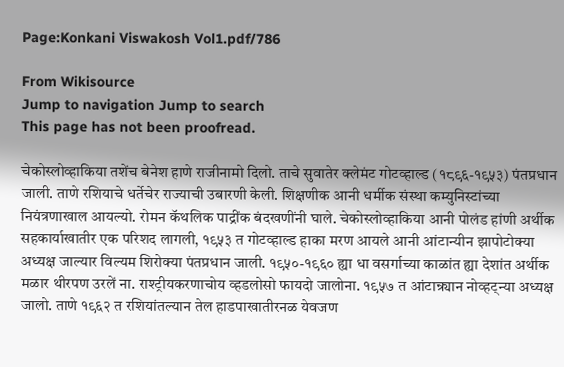Page:Konkani Viswakosh Vol1.pdf/786

From Wikisource
Jump to navigation Jump to search
This page has not been proofread.

चेकोस्लोव्हाकिया तशेंच बेनेश हाणे राजीनामो दिलो. ताचे सुवातेर क्लेमंट गोटव्हाल्ड (१८९६-१९५३) पंतप्रधान जाली. ताणे रशियाचे धर्तेचेर राज्याची उबारणी केली. शिक्षणीक आनी धर्मीक संस्था कम्युनिस्टांच्या नियंत्रणाखाल आयल्यो. रोमन कॅथलिक पाद्रींक बंदखणींनी घाले. चेकोस्लोव्हाकिया आनी पोलंड हांणी अर्थीक सहकार्याखातीर एक परिशद लागली, १९५३ त गोटव्हाल्ड हाका मरण आयले आनी आंटान्यीन झापोटोक्या अध्यक्ष जाल्यार विल्यम शिरोक्या पंतप्रधान जाली. १९५०-१९६० ह्या धा वसर्गाच्या काळांत ह्या देशांत अर्थीक मळार थीरपण उरलें ना. राश्ट्रीयकरणाचोय व्हडलोसो फायदो जालोना. १९५७ त आंटान्र्यान नोव्हट्न्या अध्यक्ष जालो. ताणे १९६२ त रशियांतल्यान तेल हाडपाखातीरनळ येवजण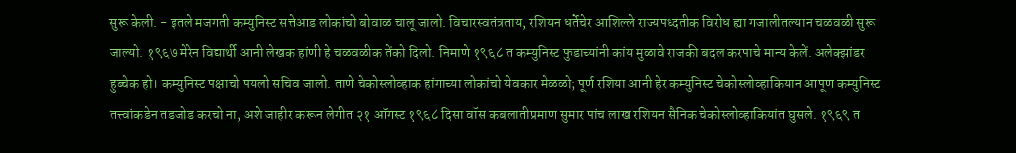सुरू केली. - इतले मजगती कम्युनिस्ट सत्तेआड लोकांचो बोवाळ चालू जालो. विचारस्वतंत्रताय, रशियन धर्तेचेर आशिल्ले राज्यपध्दतीक विरोध ह्या गजालीतल्यान चळवळी सुरू जाल्यो. १९६७ मेरेन विद्यार्थी आनी लेखक हांणी हे चळवळीक तेंको दिलो. निमाणे १९६८ त कम्युनिस्ट फुडाच्यांनी कांय मुळावे राजकी बदल करपाचे मान्य केलें. अलेक्झांडर हुब्चेक हो। कम्युनिस्ट पक्षाचो पयलो सचिव जालो. ताणे चेकोस्लोव्हाक हांगाच्या लोकांचो येवकार मेळळो; पूर्ण रशिया आनी हेर कम्युनिस्ट चेकोस्लोव्हाकियान आपूण कम्युनिस्ट तत्त्वांकडेन तडजोड करचो ना, अशे जाहीर करून लेगीत २१ ऑगस्ट १९६८ दिसा वॉस कबलातीप्रमाण सुमार पांच लाख रशियन सैनिक चेकोस्लोव्हाकियांत घुसले. १९६९ त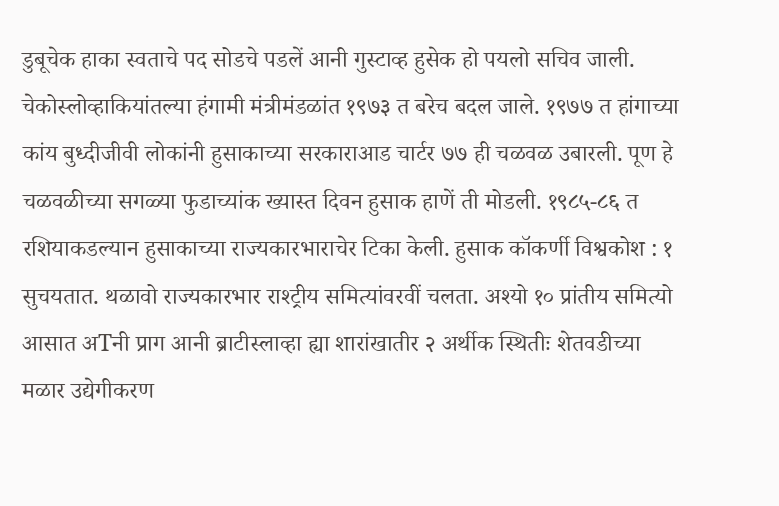डुबूचेक हाका स्वताचे पद सोडचे पडलें आनी गुस्टाव्ह हुसेक हो पयलो सचिव जाली. चेकोस्लोव्हाकियांतल्या हंगामी मंत्रीमंडळांत १९७३ त बरेच बदल जाले. १९७७ त हांगाच्या कांय बुध्दीजीवी लोकांनी हुसाकाच्या सरकाराआड चार्टर ७७ ही चळवळ उबारली. पूण हे चळवळीच्या सगळ्या फुडाच्यांक ख्यास्त दिवन हुसाक हाणें ती मोडली. १९८५-८६ त रशियाकडल्यान हुसाकाच्या राज्यकारभाराचेर टिका केली. हुसाक कॉकर्णी विश्वकोश : १ सुचयतात. थळावो राज्यकारभार राश्ट्रीय समित्यांवरवीं चलता. अश्यो १० प्रांतीय समित्यो आसात अTनी प्राग आनी ब्राटीस्लाव्हा ह्या शारांखातीर २ अर्थीक स्थितीः शेतवडीच्या मळार उद्येगीकरण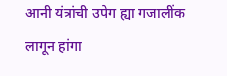आनी यंत्रांची उपेग ह्या गजालींक लागून हांगा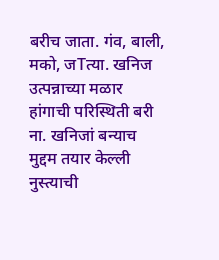बरीच जाता. गंव, बाली, मको, जTत्या. खनिज उत्पन्नाच्या मळार हांगाची परिस्थिती बरी ना. खनिजां बन्याच मुद्दम तयार केल्ली नुस्त्याची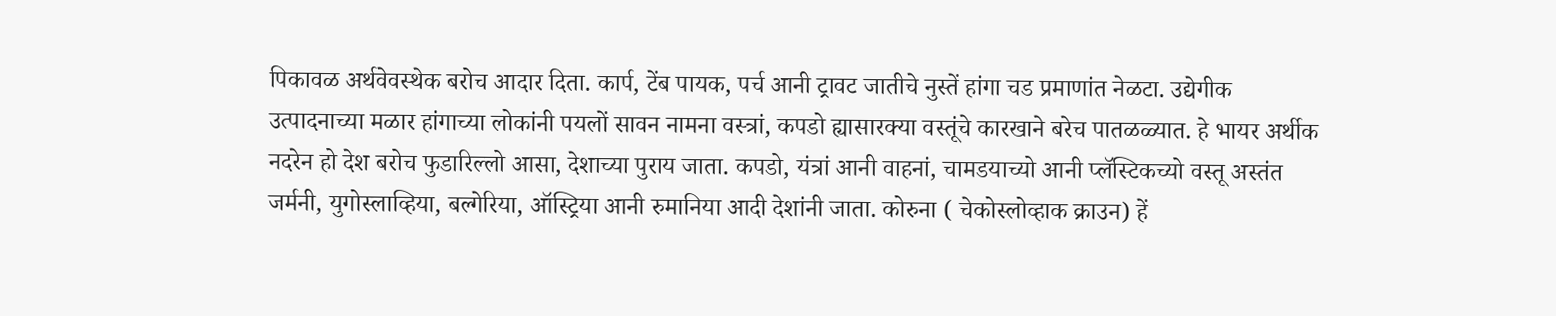पिकावळ अर्थवेवस्थेक बरोच आदार दिता. कार्प, टेंब पायक, पर्च आनी ट्रावट जातीचे नुस्तें हांगा चड प्रमाणांत नेळटा. उद्येगीक उत्पादनाच्या मळार हांगाच्या लोकांनी पयलों सावन नामना वस्त्रां, कपडो ह्यासारक्या वस्तूंचे कारखाने बरेच पातळळ्यात. हे भायर अर्थीक नदरेन हो देश बरोच फुडारिल्लो आसा, देशाच्या पुराय जाता. कपडो, यंत्रां आनी वाहनां, चामडयाच्यो आनी प्लॅस्टिकच्यो वस्तू अस्तंत जर्मनी, युगोस्लाव्हिया, बल्गेरिया, ऑस्ट्रिया आनी रुमानिया आदी देशांनी जाता. कोरुना ( चेकोस्लोव्हाक क्राउन) हें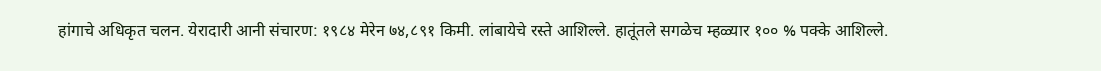हांगाचे अधिकृत चलन. येरादारी आनी संचारण: १९८४ मेरेन ७४,८९१ किमी. लांबायेचे रस्ते आशिल्ले. हातूंतले सगळेच म्हळ्यार १०० % पक्के आशिल्ले.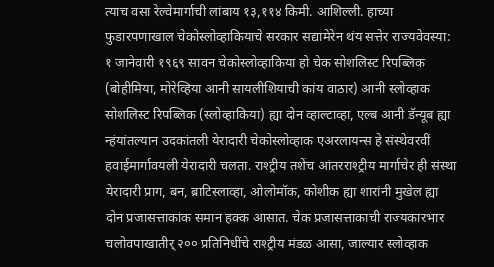त्याच वसा रेल्वेमार्गाची लांबाय १३,११४ किमी. आशिल्ली. हाच्या फुडारपणाखाल चेकोस्लोव्हाकियाचे सरकार सद्यामेरेन थंय सत्तेर राज्यवेवस्या: १ जानेवारी १९६९ सावन चेकोस्लोव्हाकिया हो चेक सोशलिस्ट रिपब्लिक (बोहीमिया, मोरेव्हिया आनी सायलीशियाची कांय वाठार) आनी स्लोव्हाक सोशलिस्ट रिपब्लिक (स्लोव्हाकिया) ह्या दोन व्हाल्टाव्हा, एल्ब आनी डॅन्यूब ह्या न्हंयांतल्यान उदकांतली येरादारी चेकोस्लोव्हाक एअरलायन्स हे संस्थेवरवीं हवाईमार्गावयली येरादारी चलता. राश्ट्रीय तशेंच आंतरराश्ट्रीय मार्गाचेर ही संस्था येरादारी प्राग, बन, ब्राटिस्लाव्हा, ओलोमॉक, कोशीक ह्या शारांनी मुखेल ह्या दोन प्रजासत्ताकांक समान हक्क आसात. चेक प्रजासत्ताकाची राज्यकारभार चलोवपाखातीर् २०० प्रतिनिधींचे राश्ट्रीय मंडळ आसा, जाल्यार स्लोव्हाक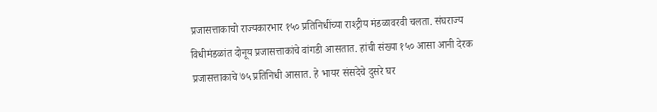प्रजासत्ताकाचो राज्यकारभार १५० प्रतिनिधींच्या राश्ट्रीय मंडळावरवी चलता. संघराज्य विधीमंडळांत दोनूय प्रजासत्ताकांचे वांगडी आसतात. हांची संख्या १५० आसा आनी देरक प्रजासत्ताकाचे ७५ प्रतिनिधी आसात. हे भायर संसदेचे दुसरे घर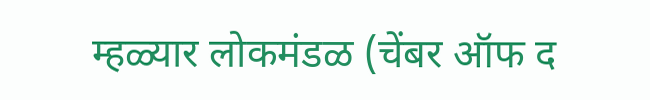म्हळ्यार लोकमंडळ (चेंबर ऑफ द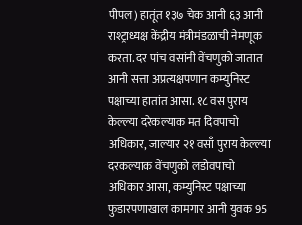पीपल) हातूंत १३७ चेक आनी ६३ आनी राश्ट्राध्यक्ष केंद्रीय मंत्रीमंडळाची नेमणूक करता. दर पांच वसांनी वेंचणुको जातात आनी सत्ता अप्रत्यक्षपणान कम्युनिस्ट पक्षाच्या हातांत आसा. १८ वस पुराय केल्ल्या दरेकल्याक मत दिवपाचो अधिकार, जाल्यार २१ वसाँ पुराय केल्ल्या दरकल्याक वेंचणुको लडोवपाचो अधिकार आसा, कम्युनिस्ट पक्षाच्या फुडारपणाखाल कामगार आनी युवक 95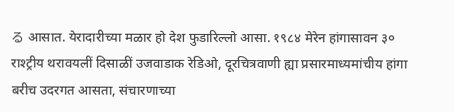る आसात. येरादारीच्या मळार हो देश फुडारिल्लो आसा. १९८४ मेरेन हांगासावन ३० राश्ट्रीय थरावयलीं दिसाळीं उजवाडाक रेडिओ, दूरचित्रवाणी ह्या प्रसारमाध्यमांचीय हांगा बरीच उदरगत आसता, संचारणाच्या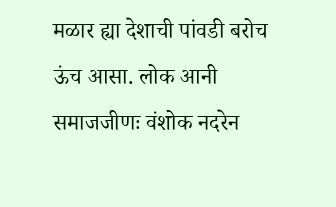मळार ह्या देशाची पांवडी बरोच ऊंच आसा. लोक आनी समाजजीणः वंशोक नदरेन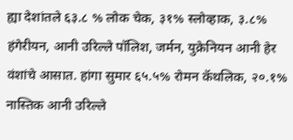ह्या देशांतले ६३.८ % लोक चेक, ३१% स्लोव्हाक, ३.८% हंगेरीयन, आनी उरिल्ले पॉलिश, जर्मन, युक्रेनियन आनी हेर वंशांचे आसात. हांगा सुमार ६५.५% रोमन कॅथलिक, २०.१% नास्तिक आनी उरिल्ले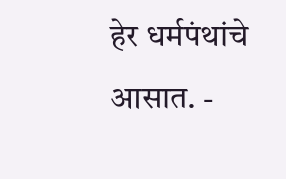हेर धर्मपंथांचे आसात. -